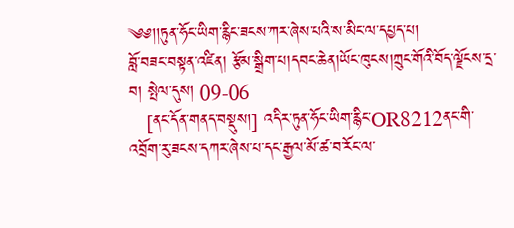༄༅།།ཏུན་ཧོང་ཡིག་རྙིང་ཟངས་ཀར་ཞེས་པའི་ས་མིང་ལ་དཔྱད་པ།
བློ་བཟང་བསྟན་འཛིན། རྩོམ་སྒྲིག་པ།དབང་ཆེན།ཡོང་ཁུངས།ཀྲུང་གོའི་བོད་ལྗོངས་དྲ་བ། སྤེལ་དུས། 09-06
   [ནང་དོན་གནད་བསྡུས།] འདིར་ཏུན་ཧོང་ཡིག་རྙིང་OR8212ནང་གི་འབྲོག་རུ་ཟངས་དཀར་ཞེས་པ་དང་རྒྱལ་མོ་ཚ་བ་རོང་ལ་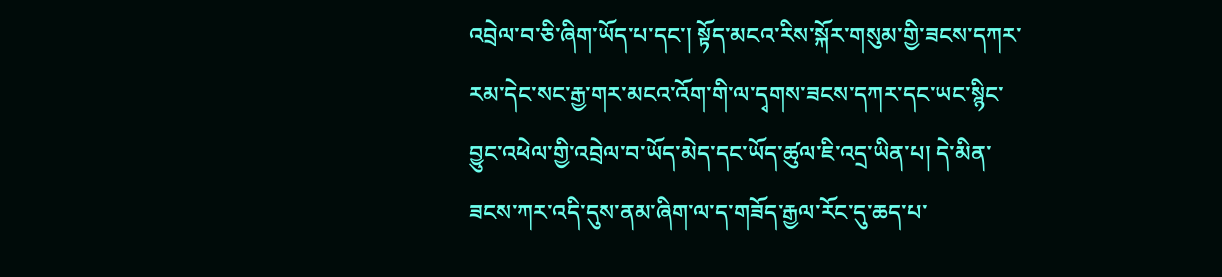འབྲེལ་བ་ཅི་ཞིག་ཡོད་པ་དང་། སྟོད་མངའ་རིས་སྐོར་གསུམ་གྱི་ཟངས་དཀར་རམ་དེང་སང་རྒྱ་གར་མངའ་འོག་གི་ལ་དྭགས་ཟངས་དཀར་དང་ཡང་སྙིང་བྱུང་འཕེལ་གྱི་འབྲེལ་བ་ཡོད་མེད་དང་ཡོད་ཚུལ་ཇི་འདྲ་ཡིན་པ། དེ་མིན་ཟངས་ཀར་འདི་དུས་ནམ་ཞིག་ལ་ད་གཟོད་རྒྱལ་རོང་དུ་ཆད་པ་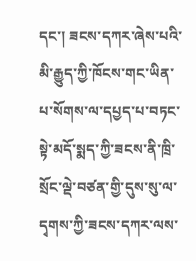དང་། ཟངས་དཀར་ཞེས་པའི་མི་རྒྱུད་ཀྱི་ཁོངས་གང་ཡིན་པ་སོགས་ལ་དཔྱད་པ་བཏང་སྟེ་མདོ་སྨད་ཀྱི་ཟངས་ནི་ཁྲི་སྲོང་ལྡེ་བཙན་གྱི་དུས་སུ་ལ་དྭགས་ཀྱི་ཟངས་དཀར་ལས་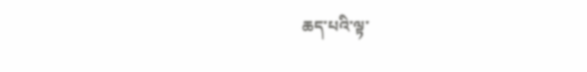ཆད་པའི་ལྟ་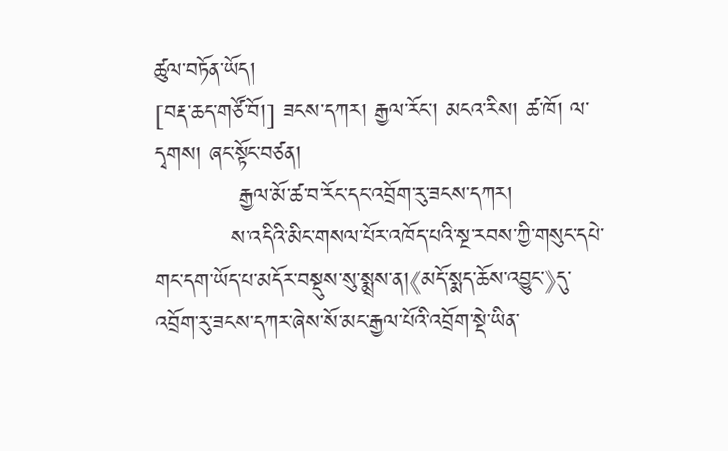ཚུལ་བཏོན་ཡོད།
[བརྡ་ཆད་གཙོ་བོ།] ཟངས་དཀར། རྒྱལ་རོང་། མངའ་རིས། ཚ་ཁོ། ལ་དྭགས། ཞང་སྟོང་བཙན།
           རྒྱལ་མོ་ཚ་བ་རོང་དང་འབྲོག་རུ་ཟངས་དཀར།
          ས་འདིའི་མིང་གསལ་པོར་འཁོད་པའི་སྔ་རབས་ཀྱི་གསུང་དཔེ་གང་དག་ཡོད་པ་མདོར་བསྡུས་སུ་སྨྲས་ན།《མདོ་སྨད་ཆོས་འབྱུང་》དུ་འབྲོག་རུ་ཟངས་དཀར་ཞེས་སོ་མང་རྒྱལ་པོའི་འབྲོག་སྡེ་ཡིན་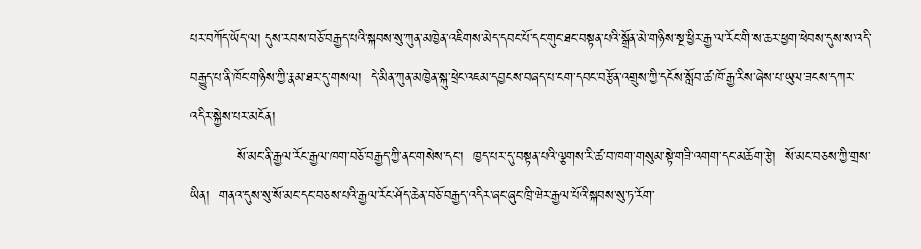པར་བཀོད་ཡོད་ལ། དུས་རབས་བཅོ་བརྒྱད་པའི་སྐབས་སུ་ཀུན་མཁྱེན་འཇིགས་མེད་དབང་པོ་དང་གུང་ཐང་བསྟན་པའི་སྒྲོན་མེ་གཉིས་སྔ་ཕྱིར་རྒྱ་ལ་རོང་གི་ས་ཆར་ཕྱག་ཕེབས་དུས་ས་འདི་བརྒྱུད་པ་ནི་ཁོང་གཉིས་ཀྱི་རྣམ་ཐར་དུ་གསལ།  དེ་མིན་ཀུན་མཁྱེན་སྐུ་ཕྲེང་འཇམ་དབྱངས་བཞད་པ་ངག་དབང་བརྩོན་འགྲུས་ཀྱི་དངོས་སློབ་ཚ་ཁོ་རྒྱ་རིས་ཞེས་པ་ཡུལ་ཟངས་དཀར་འདིར་སྐྱེས་པར་མངོན།
          སོ་མང་ནི་རྒྱལ་རོང་རྒྱལ་ཁག་བཅོ་བརྒྱད་ཀྱི་ནང་གསེས་དང་།  ཁྱད་པར་དུ་བསྟན་པའི་ལྕགས་རི་ཚ་བ་ཁག་གསུམ་སྟེ་གཟི་འགག་དང་མཆོག་རྩེ།  སོ་མང་བཅས་ཀྱི་གྲས་ཡིན།  གནའ་དུས་སུ་སོ་མང་དང་བཅས་པའི་རྒྱལ་རོང་ཤོད་ཆེན་བཅོ་བརྒྱད་འདིར་ཞང་ཞུང་ཁྲི་ཝེར་རྒྱལ་པོའི་སྐབས་སུ་ཏ་རོག་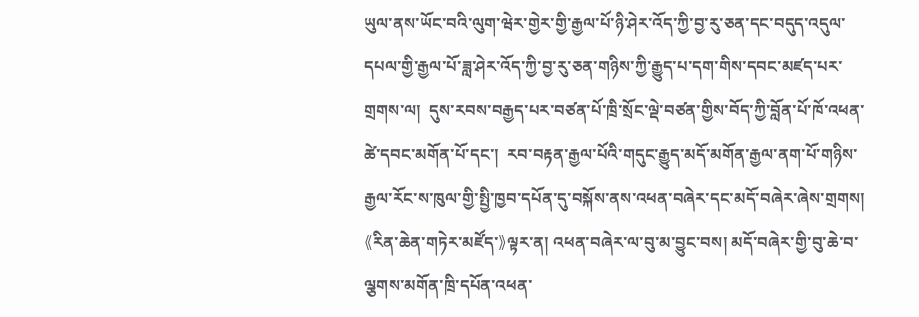ཡུལ་ནས་ཡོང་བའི་ལུག་ཝེར་གྱེར་གྱི་རྒྱལ་པོ་ཉི་ཤེར་འོད་ཀྱི་བྱ་རུ་ཅན་དང་བདུད་འདུལ་དཔལ་གྱི་རྒྱལ་པོ་ཟླ་ཤེར་འོད་ཀྱི་བྱ་རུ་ཅན་གཉིས་ཀྱི་རྒྱུད་པ་དག་གིས་དབང་མཛད་པར་གྲགས་ལ།  དུས་རབས་བརྒྱད་པར་བཙན་པོ་ཁྲི་སྲོང་ལྡེ་བཙན་གྱིས་བོད་ཀྱི་བློན་པོ་ཁོ་འཕན་ཚེ་དབང་མགོན་པོ་དང་།  རབ་བརྟན་རྒྱལ་པོའི་གདུང་རྒྱུད་མདོ་མགོན་རྒྱལ་ནག་པོ་གཉིས་རྒྱལ་རོང་ས་ཁུལ་གྱི་སྤྱི་ཁྱབ་དཔོན་དུ་བསྐོས་ནས་འཕན་བཞེར་དང་མདོ་བཞེར་ཞེས་གྲགས།  《རིན་ཆེན་གཏེར་མཛོད་》ལྟར་ན། འཕན་བཞེར་ལ་བུ་མ་བྱུང་བས། མདོ་བཞེར་གྱི་བུ་ཆེ་བ་ལྕགས་མགོན་ཁྲི་དཔོན་འཕན་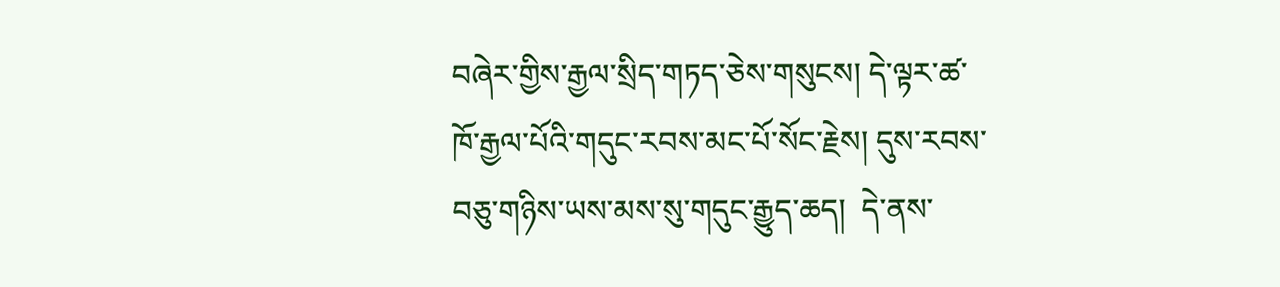བཞེར་གྱིས་རྒྱལ་སྲིད་གཏད་ཅེས་གསུངས། དེ་ལྟར་ཚ་ཁོ་རྒྱལ་པོའི་གདུང་རབས་མང་པོ་སོང་རྗེས། དུས་རབས་བཅུ་གཉིས་ཡས་མས་སུ་གདུང་རྒྱུད་ཆད།  དེ་ནས་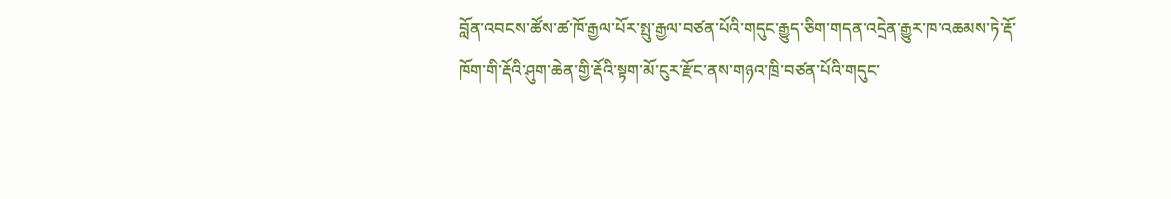བློན་འབངས་ཚོས་ཚ་ཁོ་རྒྱལ་པོར་སྤུ་རྒྱལ་བཙན་པོའི་གདུང་རྒྱུད་ཅིག་གདན་འདྲེན་རྒྱུར་ཁ་འཆམས་ཏེ་རྡོ་ཁོག་གི་རྡོའི་ཤུག་ཆེན་གྱི་རྡོའི་སྟག་མོ་ངུར་རྫོང་ནས་གཉའ་ཁྲི་བཙན་པོའི་གདུང་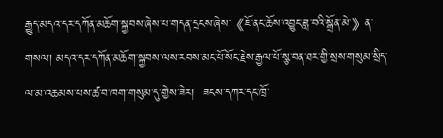རྒྱུད་མདའ་དར་དཀོན་མཆོག་སྐྱབས་ཞེས་པ་གདན་དྲངས་ཞེས་《ཇོ་ནང་ཆོས་འབྱུང་ཟླ་བའི་སྒྲོན་མེ་》ན་གསལ། མདའ་དར་དཀོན་མཆོག་སྐྱབས་ལས་རབས་མང་པོ་སོང་རྗེས་རྒྱལ་པོ་སྩ་བན་ཐར་གྱི་སྲས་གསུམ་སྲིད་ལ་མ་འཆམས་པས་ཚ་བ་ཁག་གསུམ་དུ་གྱེས་ཟེར།  ཟངས་དཀར་དང་ཁྲོ་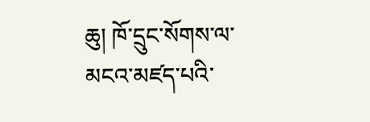ཆུ། ཁོ་དྲུང་སོགས་ལ་མངའ་མཛད་པའི་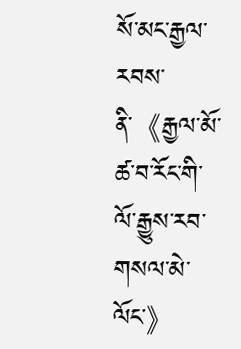སོ་མང་རྒྱལ་རབས་ནི་《རྒྱལ་མོ་ཚ་བ་རོང་གི་ལོ་རྒྱུས་རབ་གསལ་མེ་ལོང་》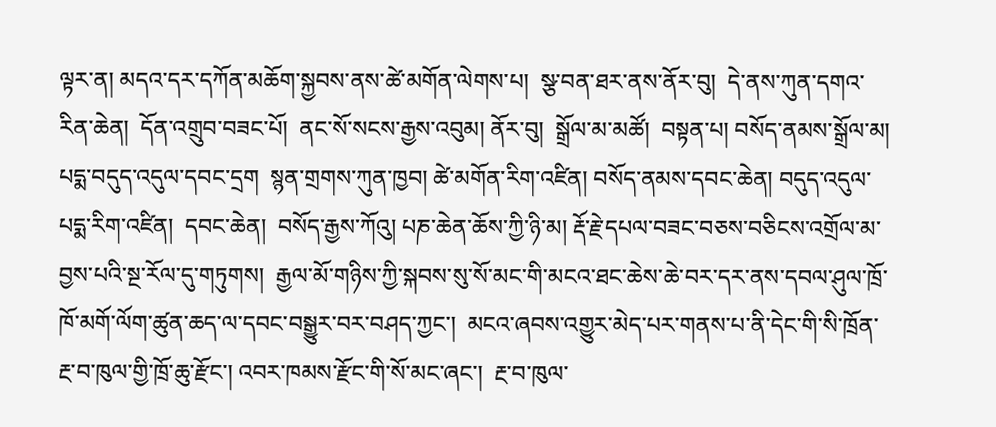ལྟར་ན། མདའ་དར་དཀོན་མཆོག་སྐྱབས་ནས་ཚེ་མགོན་ལེགས་པ།  སྩ་བན་ཐར་ནས་ནོར་བུ།  དེ་ནས་ཀུན་དགའ་རིན་ཆེན།  དོན་འགྲུབ་བཟང་པོ།  ནང་སོ་སངས་རྒྱས་འབུམ། ནོར་བུ།  སྒྲོལ་མ་མཚོ།  བསྟན་པ། བསོད་ནམས་སྒྲོལ་མ།  པདྨ་བདུད་འདུལ་དབང་དྲག  སྙན་གྲགས་ཀུན་ཁྱབ། ཚེ་མགོན་རིག་འཛིན། བསོད་ནམས་དབང་ཆེན། བདུད་འདུལ་པདྨ་རིག་འཛིན།  དབང་ཆེན།  བསོད་རྒྱས་ཀོའུ། པཎ་ཆེན་ཆོས་ཀྱི་ཉི་མ། རྡོ་རྗེ་དཔལ་བཟང་བཅས་བཅིངས་འགྲོལ་མ་བྱས་པའི་སྔ་རོལ་དུ་གཏུགས།  རྒྱལ་མོ་གཉིས་ཀྱི་སྐབས་སུ་སོ་མང་གི་མངའ་ཐང་ཆེས་ཆེ་བར་དར་ནས་དབལ་ཤུལ་ཁྲོ་ཁོ་མགོ་ལོག་ཚུན་ཆད་ལ་དབང་བསྒྱུར་བར་བཤད་ཀྱང་།  མངའ་ཞབས་འགྱུར་མེད་པར་གནས་པ་ནི་དེང་གི་སི་ཁྲོན་རྔ་བ་ཁུལ་གྱི་ཁྲོ་ཆུ་རྫོང་། འབར་ཁམས་རྫོང་གི་སོ་མང་ཞང་།  རྔ་བ་ཁུལ་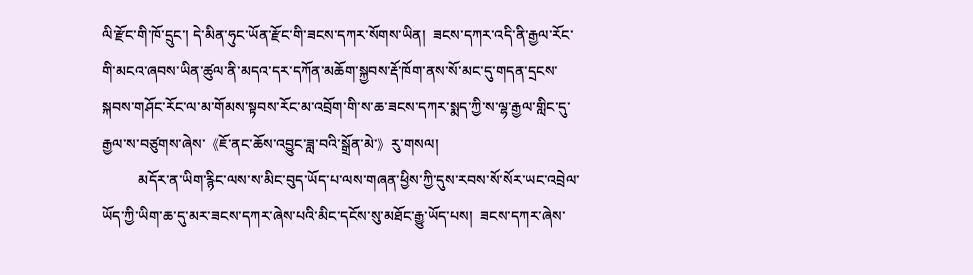ལི་རྫོང་གི་ཁོ་དྲུང་། དེ་མིན་ཧུང་ཡོན་རྫོང་གི་ཟངས་དཀར་སོགས་ཡིན།  ཟངས་དཀར་འདི་ནི་རྒྱལ་རོང་གི་མངའ་ཞབས་ཡིན་ཚུལ་ནི་མདའ་དར་དཀོན་མཆོག་སྐྱབས་རྡོ་ཁོག་ནས་སོ་མང་དུ་གདན་དྲངས་སྐབས་གཤོང་རོང་ལ་མ་གོམས་སྟབས་རོང་མ་འབྲོག་གི་ས་ཆ་ཟངས་དཀར་སྨད་ཀྱི་ས་ལྷ་རྒྱལ་གླིང་དུ་རྒྱལ་ས་བཙུགས་ཞེས་《ཇོ་ནང་ཆོས་འབྱུང་ཟླ་བའི་སྒྲོན་མེ་》རུ་གསལ།
          མདོར་ན་ཡིག་རྙིང་ལས་ས་མིང་བུད་ཡོད་པ་ལས་གཞན་ཕྱིས་ཀྱི་དུས་རབས་སོ་སོར་ཡང་འབྲེལ་ཡོད་ཀྱི་ཡིག་ཆ་དུ་མར་ཟངས་དཀར་ཞེས་པའི་མིང་དངོས་སུ་མཐོང་རྒྱུ་ཡོད་པས།  ཟངས་དཀར་ཞེས་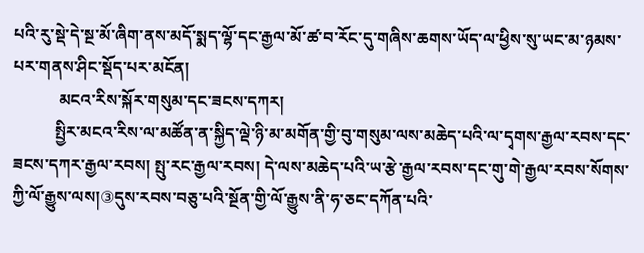པའི་རུ་སྡེ་དེ་སྔ་མོ་ཞིག་ནས་མདོ་སྨད་ལྷོ་དང་རྒྱལ་མོ་ཚ་བ་རོང་དུ་གཞིས་ཆགས་ཡོད་ལ་ཕྱིས་སུ་ཡང་མ་ཉམས་པར་གནས་ཤིང་སྡོད་པར་མངོན།
           མངའ་རིས་སྐོར་གསུམ་དང་ཟངས་དཀར།
          སྤྱིར་མངའ་རིས་ལ་མཚོན་ན་སྐྱིད་ལྡེ་ཉི་མ་མགོན་གྱི་བུ་གསུམ་ལས་མཆེད་པའི་ལ་དྭགས་རྒྱལ་རབས་དང་ཟངས་དཀར་རྒྱལ་རབས། སྤུ་རང་རྒྱལ་རབས། དེ་ལས་མཆེད་པའི་ཡ་རྩེ་རྒྱལ་རབས་དང་གུ་གེ་རྒྱལ་རབས་སོགས་ཀྱི་ལོ་རྒྱུས་ལས།③དུས་རབས་བཅུ་པའི་སྔོན་གྱི་ལོ་རྒྱུས་ནི་ཧ་ཅང་དཀོན་པའི་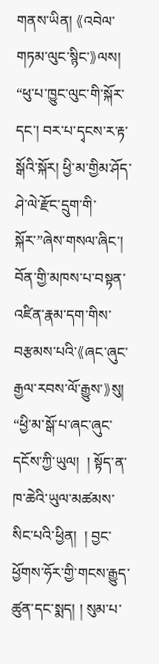གནས་ཡིན། 《འབེལ་གཏམ་ལུང་སྙིང་》ལས།  “ཕུ་པ་ཁྱུང་ལུང་གི་སྐོར་དང་། བར་པ་དྭངས་ར་རྟ་སྒོའི་སྐོར། ཕྱི་མ་གྱིམ་ཤོད་ཤེ་ལེ་རྫོང་དྲུག་གི་སྐོར་”ཞེས་གསལ་ཞིང་། བོན་གྱི་མཁས་པ་བསྟན་འཛིན་རྣམ་དག་གིས་བརྩམས་པའི་《ཞང་ཞུང་རྒྱལ་རབས་ལོ་རྒྱུས་》སུ།  “ཕྱི་མ་སྒོ་པ་ཞང་ཞུང་དངོས་ཀྱི་ཡུལ།  ། སྟོད་ན་ཁ་ཆེའི་ཡུལ་མཚམས་སིང་པའི་ཕྱིན།  ། བྱང་ཕྱོགས་ཧོར་གྱི་གངས་རྒྱུད་ཚུན་དང་སྨད། ། སུམ་པ་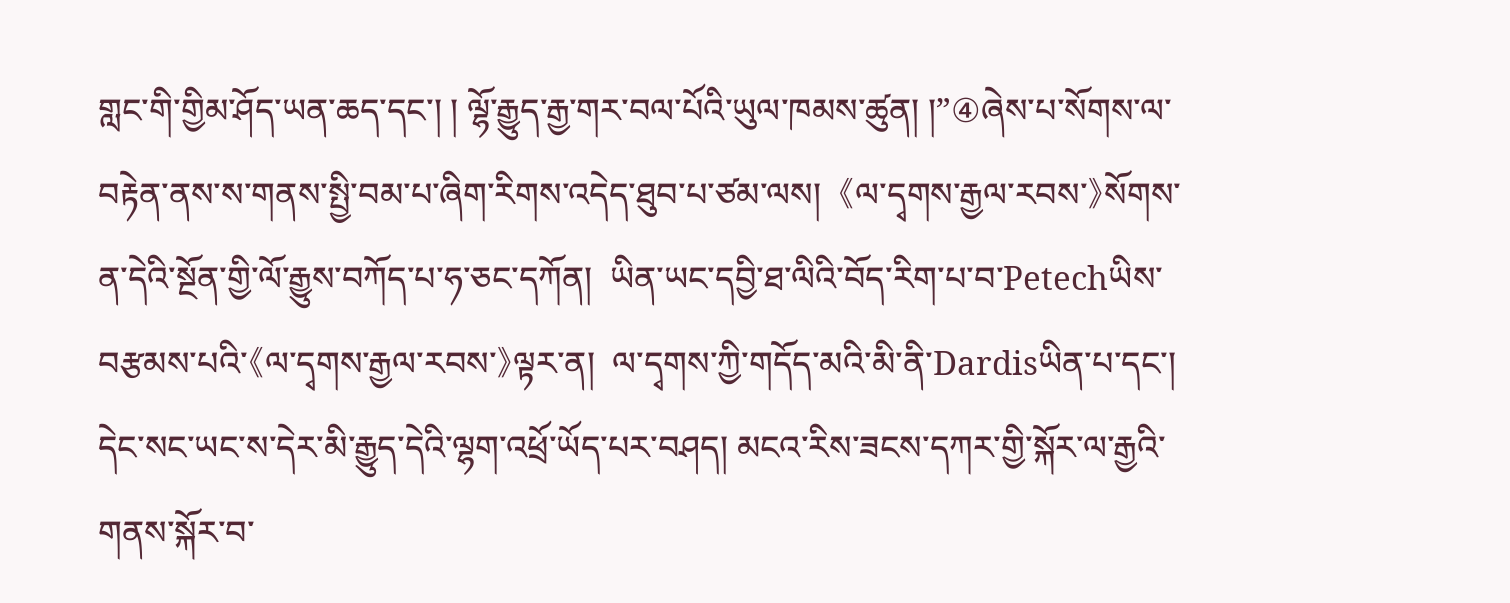གླང་གི་གྱིམ་ཤོད་ཡན་ཆད་དང་། ། ལྷོ་རྒྱུད་རྒྱ་གར་བལ་པོའི་ཡུལ་ཁམས་ཚུན། །”④ཞེས་པ་སོགས་ལ་བརྟེན་ནས་ས་གནས་སྤྱི་བམ་པ་ཞིག་རིགས་འདེད་ཐུབ་པ་ཙམ་ལས།  《ལ་དྭགས་རྒྱལ་རབས་》སོགས་ན་དེའི་སྔོན་གྱི་ལོ་རྒྱུས་བཀོད་པ་ཧ་ཅང་དཀོན།  ཡིན་ཡང་དབྱི་ཐ་ལིའི་བོད་རིག་པ་བ་Petechཡིས་བརྩམས་པའི་《ལ་དྭགས་རྒྱལ་རབས་》ལྟར་ན།  ལ་དྭགས་ཀྱི་གདོད་མའི་མི་ནི་Dardisཡིན་པ་དང་། དེང་སང་ཡང་ས་དེར་མི་རྒྱུད་དེའི་ལྷག་འཕྲོ་ཡོད་པར་བཤད། མངའ་རིས་ཟངས་དཀར་གྱི་སྐོར་ལ་རྒྱའི་གནས་སྐོར་བ་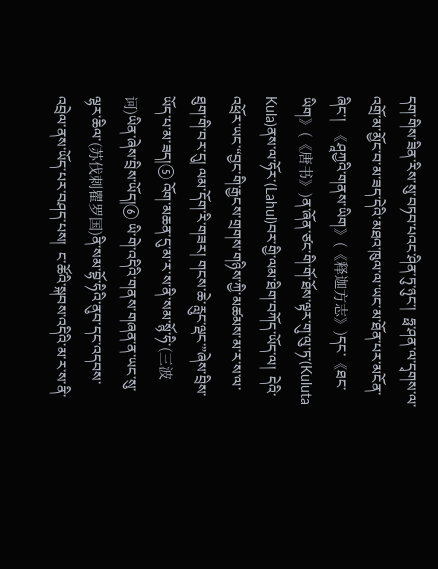དག་གིས་ཟིན་རིས་སུ་བཏབ་པའང་ཤིན་ཏུ་ཉུང་།  ཧྥ་ཤན་ལ་དྭགས་ལ་འགྲོ་མ་མྱོང་བ་མ་ཟད་དེའི་མཐའ་ཁུལ་ལ་ཡང་མ་ཐོན་པར་མངོན་ཞིང་།  《ཤཱཀྱའི་གནས་ཡིག》(《释迦方志》)དང་《ཐང་ཡིག》(《唐书》)ན་ཞོན་ཙང་གི་གོ་ཐོས་ལྟར་གུ་ལུ་ཏ་(Kuluta Kula)ནས་ལ་ཧོར་(Lahul)བར་གྱི་ལམ་ཐིག་བཀོད་ཡོད་ལ།  དེའི་འཕྲོར་ཡང་“བྱང་གི་རྒྱངས་གྲགས་གཉིས་ཀྱི་མཚམས་མ་ར་ས་ལ་ཐུག་གི་བར་དུ། ལམ་དོག་རི་གཟར། གངས་ཆེ་རླུང་ལྡང་”ཞེས་བྲིས་ཡོད་པ་མ་ཟད།⑤ འོག་མཆན་དུ་མ་ར་ས་ནི་སམ་སྙོ་ཧི་(三波诃)ཡིན་ཞེས་བྲིས་ཡོད།⑥ ཡི་གེ་འདིའི་གནས་གཞན་ན་ཡང་སུ་ལྷར་ཆིལ་(苏伐刺瞿罗国)ནི་སམ་བྷོ་ཧིའི་ནུབ་དང་འདབས་འབྲེལ་ནས་ཡོད་པར་བཤད་པས།  ང་ཚོའི་སྐབས་འདིའི་མ་ར་ས་ནི་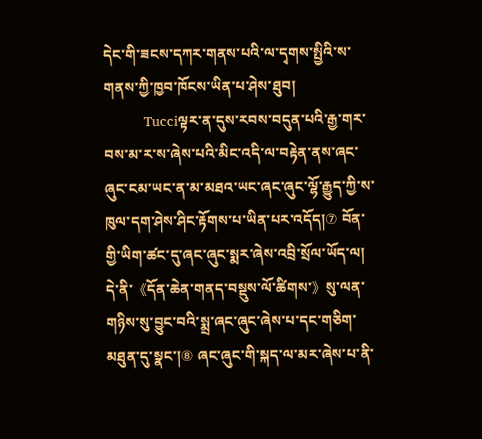དེང་གི་ཟངས་དཀར་གནས་པའི་ལ་དྭགས་སྤྱིའི་ས་གནས་ཀྱི་ཁྱབ་ཁོངས་ཡིན་པ་ཤེས་ཐུབ།
          Tucciལྟར་ན་དུས་རབས་བདུན་པའི་རྒྱ་གར་བས་མ་ར་ས་ཞེས་པའི་མིང་འདི་ལ་བརྟེན་ནས་ཞང་ཞུང་ངམ་ཡང་ན་མ་མཐའ་ཡང་ཞང་ཞུང་ལྷོ་རྒྱུད་ཀྱི་ས་ཁུལ་དག་ཤེས་ཤིང་རྟོགས་པ་ཡིན་པར་འདོད།⑦ བོན་གྱི་ཡིག་ཚང་དུ་ཞང་ཞུང་སྨར་ཞེས་འབྲི་སྲོལ་ཡོད་ལ། དེ་ནི་《དོན་ཆེན་གནད་བསྡུས་ལོ་ཚིགས་》སུ་ལན་གཉིས་སུ་བྱུང་བའི་སྨྲ་ཞང་ཞུང་ཞེས་པ་དང་གཅིག་མཐུན་དུ་སྣང་།⑧ ཞང་ཞུང་གི་སྐད་ལ་མར་ཞེས་པ་ནི་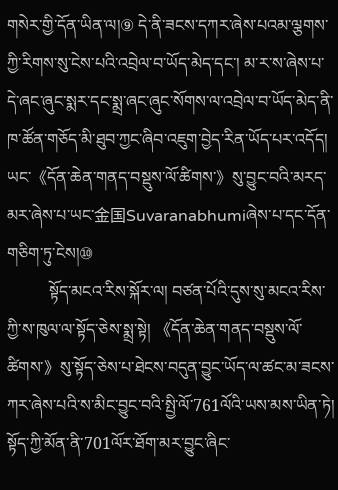གསེར་གྱི་དོན་ཡིན་ལ།⑨ དེ་ནི་ཟངས་དཀར་ཞེས་པའམ་ལྕགས་ཀྱི་རིགས་སུ་ངེས་པའི་འབྲེལ་བ་ཡོད་མེད་དང་། མ་ར་ས་ཞེས་པ་དེ་ཞང་ཞུང་སྨར་དང་སྨྲ་ཞང་ཞུང་སོགས་ལ་འབྲེལ་བ་ཡོད་མེད་ནི་ཁ་ཚོན་གཅོད་མི་ཐུབ་ཀྱང་ཞིབ་འཇུག་བྱེད་རིན་ཡོད་པར་འདོད།  ཡང་《དོན་ཆེན་གནད་བསྡུས་ལོ་ཚིགས་》སུ་བྱུང་བའི་མརད་མར་ཞེས་པ་ཡང་金国Suvaranabhumiཞེས་པ་དང་དོན་གཅིག་ཏུ་ངེས།⑩
          སྟོད་མངའ་རིས་སྐོར་ལ། བཙན་པོའི་དུས་སུ་མངའ་རིས་ཀྱི་ས་ཁུལ་ལ་སྟོད་ཅེས་སྨྲ་སྟེ། 《དོན་ཆེན་གནད་བསྡུས་ལོ་ཚིགས་》སུ་སྟོད་ཅེས་པ་ཐེངས་བདུན་བྱུང་ཡོད་ལ་ཚང་མ་ཟངས་ཀར་ཞེས་པའི་ས་མིང་བྱུང་བའི་སྤྱི་ལོ་761ལོའི་ཡས་མས་ཡིན་ཏེ།  སྟོད་ཀྱི་མོན་ནི་701ལོར་ཐོག་མར་བྱུང་ཞིང་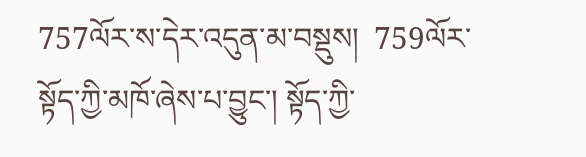757ལོར་ས་དེར་འདུན་མ་བསྡུས།  759ལོར་སྟོད་ཀྱི་མཁོ་ཞེས་པ་བྱུང་། སྟོད་ཀྱི་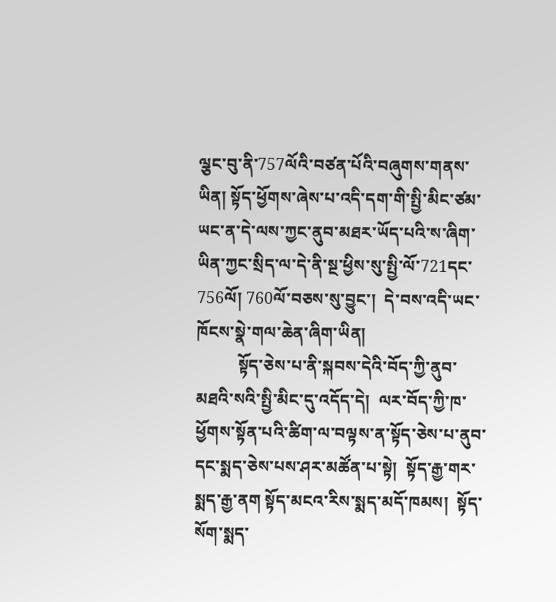ལྕང་བུ་ནི་757ལོའི་བཙན་པོའི་བཞུགས་གནས་ཡིན། སྟོད་ཕྱོགས་ཞེས་པ་འདི་དག་གི་སྤྱི་མིང་ཙམ་ཡང་ན་དེ་ལས་ཀྱང་ནུབ་མཐར་ཡོད་པའི་ས་ཞིག་ཡིན་ཀྱང་སྲིད་ལ་དེ་ནི་སྔ་ཕྱིས་སུ་སྤྱི་ལོ་721དང་756ལོ། 760ལོ་བཅས་སུ་བྱུང་།  དེ་བས་འདི་ཡང་ཁོངས་སྣེ་གལ་ཆེན་ཞིག་ཡིན།
          སྟོད་ཅེས་པ་ནི་སྐབས་དེའི་བོད་ཀྱི་ནུབ་མཐའི་སའི་སྤྱི་མིང་དུ་འདོད་དེ།  ལར་བོད་ཀྱི་ཁ་ཕྱོགས་སྟོན་པའི་ཚིག་ལ་བལྟས་ན་སྟོད་ཅེས་པ་ནུབ་དང་སྨད་ཅེས་པས་ཤར་མཚོན་པ་སྟེ།  སྟོད་རྒྱ་གར་སྨད་རྒྱ་ནག སྟོད་མངའ་རིས་སྨད་མདོ་ཁམས།  སྟོད་སོག་སྨད་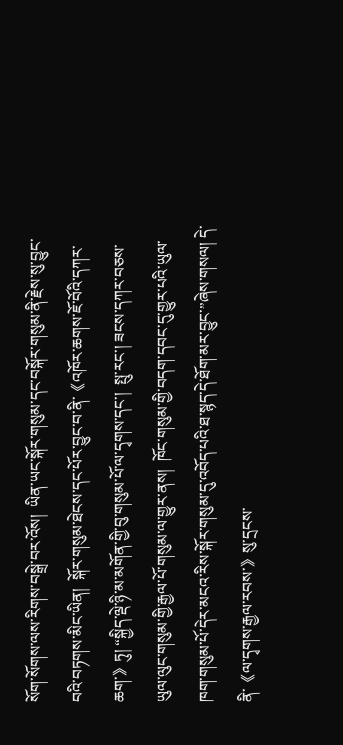སོག་སོགས་ལས་རིགས་བསྒྲེ་བར་འོས།  ཡིན་ཡང་སྐོར་གསུམ་དང་བསྐོར་གསུམ་ནི་རྗེས་སུ་བྱུང་བའི་བཏགས་མིང་ཡིན།  སྐོར་གསུམ་ཐེངས་དང་པོར་བྱུང་བ་ནི་《འཁོར་ཆགས་ཇོ་བོའི་དཀར་ཆག་》ཏུ། “སྐྱིད་ལྡེ་ཉི་མ་མགོན་གྱི་བུ་གསུམ་པོ་ལ་དྭགས་དང་།  སྤུ་རང་། ཟངས་དཀར་བཅས་ཡུལ་ལུང་གསུམ་གྱི་རྒྱལ་པོ་གསུམ་ལ་གྱུར་ནས།  ཁོང་གསུམ་གྱི་བདག་དབང་དུ་གྱུར་པའི་ཡུལ་ཁག་གསུམ་པོ་དེར་མངའ་རིས་སྐོར་གསུམ་དུ་འབོད་པའི་ཐ་སྙད་དེ་ཐོག་མར་བྱུང་”ཞེས་གསལ། དེ་ནི་《ལ་དྭགས་རྒྱལ་རབས་》སུ་དྲངས་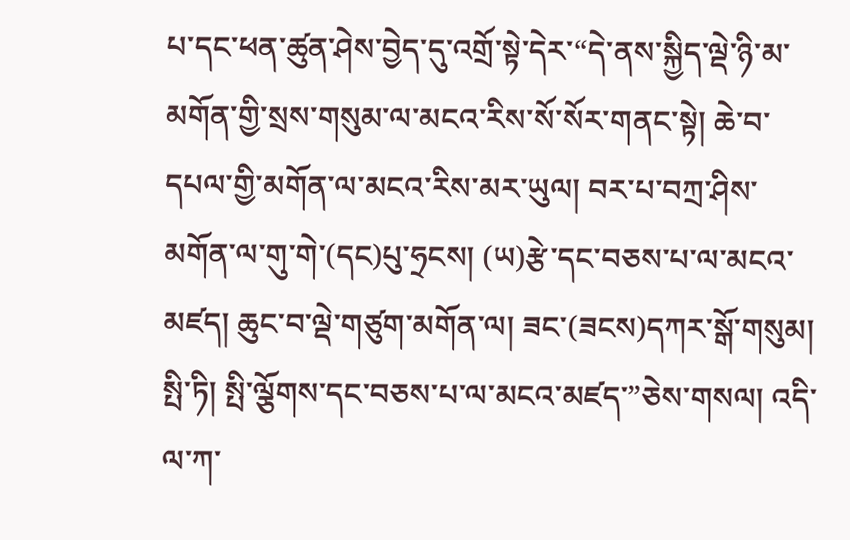པ་དང་ཕན་ཚུན་ཤེས་བྱེད་དུ་འགྲོ་སྟེ་དེར་“དེ་ནས་སྐྱིད་ལྡེ་ཉི་མ་མགོན་གྱི་སྲས་གསུམ་ལ་མངའ་རིས་སོ་སོར་གནང་སྟེ། ཆེ་བ་དཔལ་གྱི་མགོན་ལ་མངའ་རིས་མར་ཡུལ། བར་པ་བཀྲ་ཤིས་མགོན་ལ་གུ་གེ་(དང)པུ་ཧྲངས། (ཡ)རྩེ་དང་བཅས་པ་ལ་མངའ་མཛད། ཆུང་བ་ལྡེ་གཙུག་མགོན་ལ། ཟང་(ཟངས)དཀར་སྒོ་གསུམ། སྤི་ཏི། སྤི་ལྕོགས་དང་བཅས་པ་ལ་མངའ་མཛད་”ཅེས་གསལ། འདི་ལ་ཀ་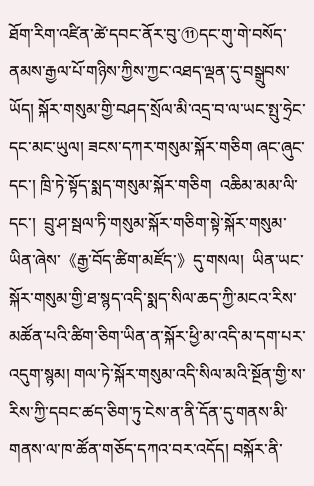ཐོག་རིག་འཛིན་ཚེ་དབང་ནོར་བུ་⑪དང་གུ་གེ་བསོད་ནམས་རྒྱལ་པོ་གཉིས་ཀྱིས་ཀྱང་འཐད་ལྡན་དུ་བསྒྲུབས་ཡོད། སྐོར་གསུམ་གྱི་བཤད་སྲོལ་མི་འདྲ་བ་ལ་ཡང་སྤུ་ཧྲེང་དང་མང་ཡུལ། ཟངས་དཀར་གསུམ་སྐོར་གཅིག ཞང་ཞུང་དང་། ཁྲི་ཏེ་སྟོད་སྨད་གསུམ་སྐོར་གཅིག  འཆིམ་མམ་ལི་དང་།  བྲུ་ཤ་སྦལ་ཏི་གསུམ་སྐོར་གཅིག་སྟེ་སྐོར་གསུམ་ཡིན་ཞེས་《རྒྱ་བོད་ཚིག་མཛོད་》དུ་གསལ།  ཡིན་ཡང་སྐོར་གསུམ་གྱི་ཐ་སྙད་འདི་སྨད་སིལ་ཆད་ཀྱི་མངའ་རིས་མཚོན་པའི་ཚིག་ཅིག་ཡིན་ན་སྐོར་ཕྱི་མ་འདི་མ་དག་པར་འདུག་སྙམ། གལ་ཏེ་སྐོར་གསུམ་འདི་སིལ་མའི་སྔོན་གྱི་ས་རིས་ཀྱི་དབང་ཚད་ཅིག་ཏུ་ངེས་ན་ནི་དོན་དུ་གནས་མི་གནས་ལ་ཁ་ཚོན་གཅོད་དཀའ་བར་འདོད། བསྐོར་ནི་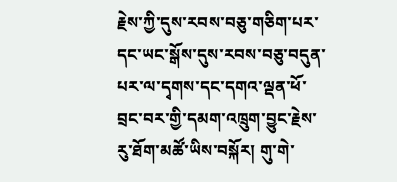རྗེས་ཀྱི་དུས་རབས་བཅུ་གཅིག་པར་དང་ཡང་སྒོས་དུས་རབས་བཅུ་བདུན་པར་ལ་དྭགས་དང་དགའ་ལྡན་ཕོ་བྲང་བར་གྱི་དམག་འཁྲུག་བྱུང་རྗེས་རུ་ཐོག་མཚོ་ཡིས་བསྐོར། གུ་གེ་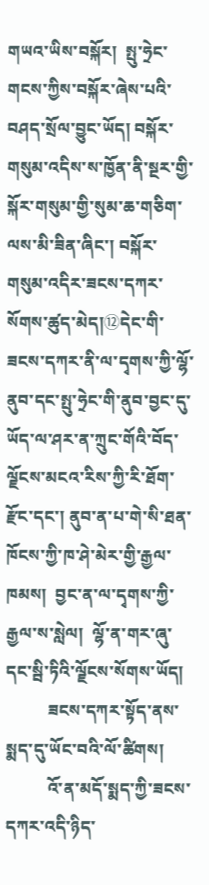གཡའ་ཡིས་བསྐོར།  སྤུ་ཧྲེང་གངས་ཀྱིས་བསྐོར་ཞེས་པའི་བཤད་སྲོལ་བྱུང་ཡོད། བསྐོར་གསུམ་འདིས་ས་ཁྱོན་ནི་སྔར་གྱི་སྐོར་གསུམ་གྱི་སུམ་ཆ་གཅིག་ལས་མི་ཟིན་ཞིང་། བསྐོར་གསུམ་འདིར་ཟངས་དཀར་སོགས་ཚུད་མེད།⑫དེང་གི་ཟངས་དཀར་ནི་ལ་དྭགས་ཀྱི་ལྷོ་ནུབ་དང་སྤུ་ཧྲེང་གི་ནུབ་བྱང་དུ་ཡོད་ལ་ཤར་ན་ཀྲུང་གོའི་བོད་ལྗོངས་མངའ་རིས་ཀྱི་རི་ཐོག་རྫོང་དང་། ནུབ་ན་པ་གེ་སི་ཐན་ཁོངས་ཀྱི་ཁ་ཤེ་མེར་གྱི་རྒྱལ་ཁམས།  བྱང་ན་ལ་དྭགས་ཀྱི་རྒྱལ་ས་སླེལ།  ལྷོ་ན་གར་ཞུ་དང་སྦི་ཏིའི་ལྗོངས་སོགས་ཡོད།
          ཟངས་དཀར་སྟོད་ནས་སྨད་དུ་ཡོང་བའི་ལོ་ཚིགས།
          འོ་ན་མདོ་སྨད་ཀྱི་ཟངས་དཀར་འདི་ཉིད་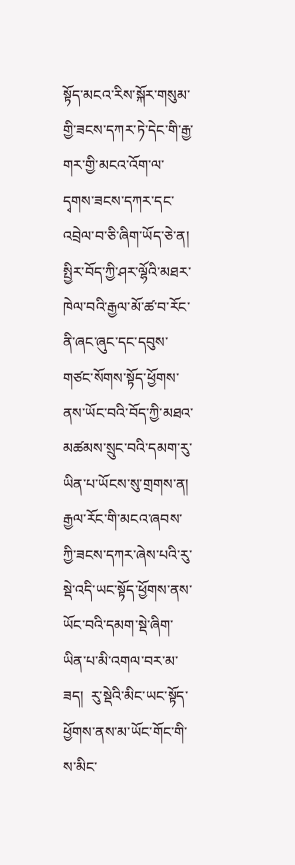སྟོད་མངའ་རིས་སྐོར་གསུམ་གྱི་ཟངས་དཀར་ཏེ་དེང་གི་རྒྱ་གར་གྱི་མངའ་འོག་ལ་དྭགས་ཟངས་དཀར་དང་འབྲེལ་བ་ཅི་ཞིག་ཡོད་ཅེ་ན། སྤྱིར་བོད་ཀྱི་ཤར་ལྷོའི་མཐར་ཁེལ་བའི་རྒྱལ་མོ་ཚ་བ་རོང་ནི་ཞང་ཞུང་དང་དབུས་གཙང་སོགས་སྟོད་ཕྱོགས་ནས་ཡོང་བའི་བོད་ཀྱི་མཐའ་མཚམས་སྲུང་བའི་དམག་རུ་ཡིན་པ་ཡོངས་སུ་གྲགས་ན།  རྒྱལ་རོང་གི་མངའ་ཞབས་ཀྱི་ཟངས་དཀར་ཞེས་པའི་རུ་སྡེ་འདི་ཡང་སྟོད་ཕྱོགས་ནས་ཡོང་བའི་དམག་སྡེ་ཞིག་ཡིན་པ་མི་འགལ་བར་མ་ཟད།  རུ་སྡེའི་མིང་ཡང་སྟོད་ཕྱོགས་ནས་མ་ཡོང་གོང་གི་ས་མིང་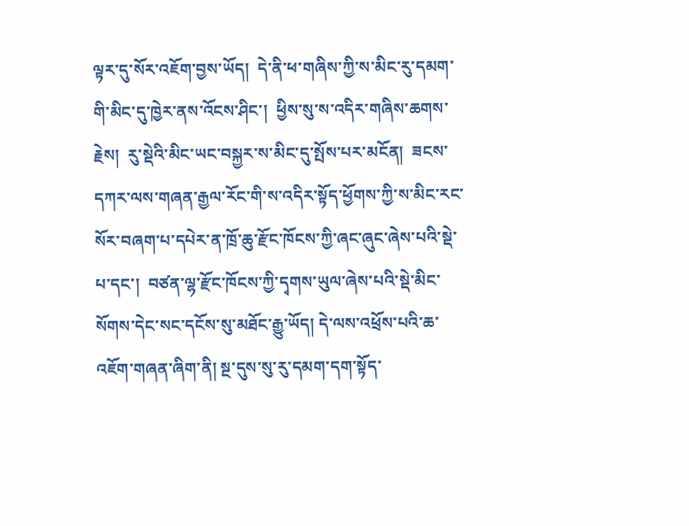ལྟར་དུ་སོར་འཇོག་བྱས་ཡོད།  དེ་ནི་ཕ་གཞིས་ཀྱི་ས་མིང་རུ་དམག་གི་མིང་དུ་ཁྱེར་ནས་འོངས་ཤིང་།  ཕྱིས་སུ་ས་འདིར་གཞིས་ཆགས་རྗེས།  རུ་སྡེའི་མིང་ཡང་བསྐྱར་ས་མིང་དུ་སྤོས་པར་མངོན།  ཟངས་དཀར་ལས་གཞན་རྒྱལ་རོང་གི་ས་འདིར་སྟོད་ཕྱོགས་ཀྱི་ས་མིང་རང་སོར་བཞག་པ་དཔེར་ན་ཁྲོ་ཆུ་རྫོང་ཁོངས་ཀྱི་ཞང་ཞུང་ཞེས་པའི་སྡེ་པ་དང་།  བཙན་ལྷ་རྫོང་ཁོངས་ཀྱི་དྭགས་ཡུལ་ཞེས་པའི་སྡེ་མིང་སོགས་དེང་སང་དངོས་སུ་མཐོང་རྒྱུ་ཡོད། དེ་ལས་འཕྲོས་པའི་ཆ་འཇོག་གཞན་ཞིག་ནི། སྔ་དུས་སུ་རུ་དམག་དག་སྟོད་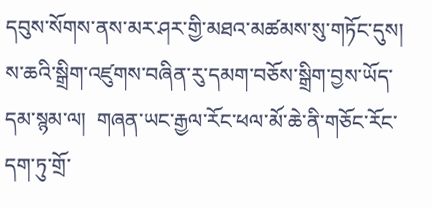དབུས་སོགས་ནས་མར་ཤར་གྱི་མཐའ་མཚམས་སུ་གཏོང་དུས།  ས་ཆའི་སྒྲིག་འཛུགས་བཞིན་རུ་དམག་བཅོས་སྒྲིག་བྱས་ཡོད་དམ་སྙམ་ལ།  གཞན་ཡང་རྒྱལ་རོང་ཕལ་མོ་ཆེ་ནི་གཅོང་རོང་དག་ཏུ་གྲོ་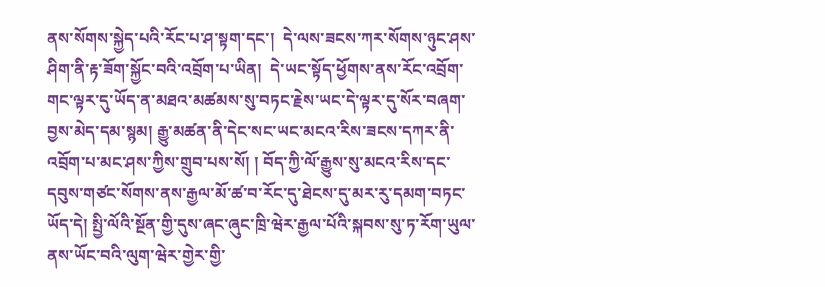ནས་སོགས་སྐྱེད་པའི་རོང་པ་ཤ་སྟག་དང་།  དེ་ལས་ཟངས་ཀར་སོགས་ཉུང་ཤས་ཤིག་ནི་རྟ་ཟོག་སྐྱོང་བའི་འབྲོག་པ་ཡིན།  དེ་ཡང་སྟོད་ཕྱོགས་ནས་རོང་འབྲོག་གང་ལྟར་དུ་ཡོད་ན་མཐའ་མཚམས་སུ་བཏང་རྗེས་ཡང་དེ་ལྟར་དུ་སོར་བཞག་བྱས་མེད་དམ་སྙམ། རྒྱུ་མཚན་ནི་དེང་སང་ཡང་མངའ་རིས་ཟངས་དཀར་ནི་འབྲོག་པ་མང་ཤས་ཀྱིས་གྲུབ་པས་སོ། ། བོད་ཀྱི་ལོ་རྒྱུས་སུ་མངའ་རིས་དང་དབུས་གཙང་སོགས་ནས་རྒྱལ་མོ་ཚ་བ་རོང་དུ་ཐེངས་དུ་མར་རུ་དམག་བཏང་ཡོད་དེ། སྤྱི་ལོའི་སྔོན་གྱི་དུས་ཞང་ཞུང་ཁྲི་ཝེར་རྒྱལ་པོའི་སྐབས་སུ་ཏ་རོག་ཡུལ་ནས་ཡོང་བའི་ལུག་ཝེར་གྱེར་གྱི་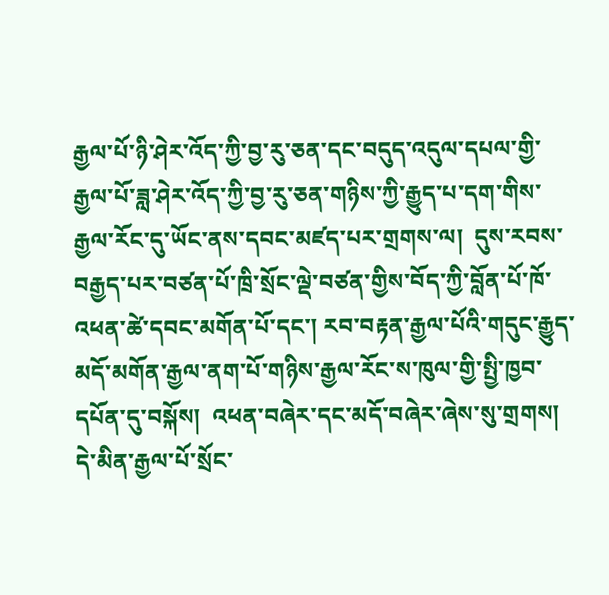རྒྱལ་པོ་ཉི་ཤེར་འོད་ཀྱི་བྱ་རུ་ཅན་དང་བདུད་འདུལ་དཔལ་གྱི་རྒྱལ་པོ་ཟླ་ཤེར་འོད་ཀྱི་བྱ་རུ་ཅན་གཉིས་ཀྱི་རྒྱུད་པ་དག་གིས་རྒྱལ་རོང་དུ་ཡོང་ནས་དབང་མཛད་པར་གྲགས་ལ།  དུས་རབས་བརྒྱད་པར་བཙན་པོ་ཁྲི་སྲོང་ལྡེ་བཙན་གྱིས་བོད་ཀྱི་བློན་པོ་ཁོ་འཕན་ཚེ་དབང་མགོན་པོ་དང་། རབ་བརྟན་རྒྱལ་པོའི་གདུང་རྒྱུད་མདོ་མགོན་རྒྱལ་ནག་པོ་གཉིས་རྒྱལ་རོང་ས་ཁུལ་གྱི་སྤྱི་ཁྱབ་དཔོན་དུ་བསྐོས།  འཕན་བཞེར་དང་མདོ་བཞེར་ཞེས་སུ་གྲགས། དེ་མིན་རྒྱལ་པོ་སྲོང་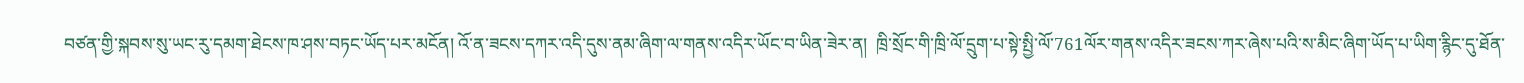བཙན་གྱི་སྐབས་སུ་ཡང་རུ་དམག་ཐེངས་ཁ་ཤས་བཏང་ཡོད་པར་མངོན། འོ་ན་ཟངས་དཀར་འདི་དུས་ནམ་ཞིག་ལ་གནས་འདིར་ཡོང་བ་ཡིན་ཟེར་ན།  ཁྲི་སྲོང་གི་ཁྲི་ལོ་དྲུག་པ་སྟེ་སྤྱི་ལོ་761ལོར་གནས་འདིར་ཟངས་ཀར་ཞེས་པའི་ས་མིང་ཞིག་ཡོད་པ་ཡིག་རྙིང་དུ་ཐོན་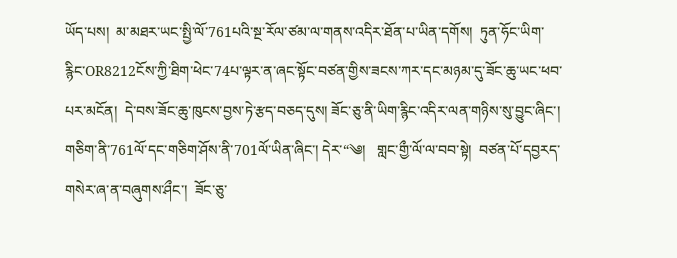ཡོད་པས།  མ་མཐར་ཡང་སྤྱི་ལོ་761པའི་སྔ་རོལ་ཙམ་ལ་གནས་འདིར་ཐོན་པ་ཡིན་དགོས།  ཏུན་ཧོང་ཡིག་རྙིང་OR8212ངོས་ཀྱི་ཐིག་ཕེང་74པ་ལྟར་ན་ཞང་སྟོང་བཙན་གྱིས་ཟངས་ཀར་དང་མཉམ་དུ་ཟོང་ཆུ་ཡང་ཕབ་པར་མངོན།  དེ་བས་ཟོང་ཆུ་ཁུངས་བྱས་ཏེ་རྩད་བཅད་དུས། ཟོང་ཅུ་ནི་ཡིག་རྙིང་འདིར་ལན་གཉིས་སུ་བྱུང་ཞིང་། གཅིག་ནི་761ལོ་དང་གཅིག་ཤོས་ནི་701ལོ་ཡིན་ཞིང་། དེར་“༄།   གླང་གྱྀ་ལོ་ལ་བབ་སྟེ།  བཙན་པོ་དབྱརད་གསེར་ཞ་ན་བཞུགས་ཤྀང་།  ཟོང་ཅུ་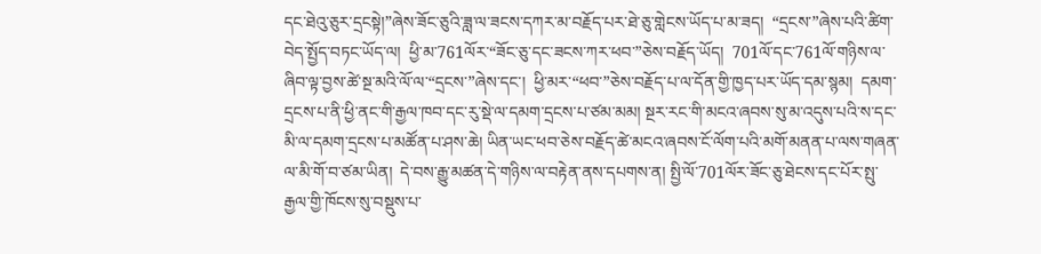དང་ཐེའུ་ཅུར་དྲངསྟེ།”ཞེས་ཟོང་ཅུའི་ཟླ་ལ་ཟངས་དཀར་མ་བརྗོད་པར་ཐེ་ཅུ་གླེངས་ཡོད་པ་མ་ཟད།  “དྲངས་”ཞེས་པའི་ཚིག་བེད་སྤྱོད་བཏང་ཡོད་ལ།  ཕྱི་མ་761ལོར་“ཟོང་ཅུ་དང་ཟངས་ཀར་ཕབ་”ཅེས་བརྗོད་ཡོད།  701ལོ་དང་761ལོ་གཉིས་ལ་ཞིབ་ལྟ་བྱས་ཚེ་སྔ་མའི་ལོ་ལ་“དྲངས་”ཞེས་དང་།  ཕྱི་མར་“ཕབ་”ཅེས་བརྗོད་པ་ལ་དོན་གྱི་ཁྱད་པར་ཡོད་དམ་སྙམ།  དམག་དྲངས་པ་ནི་ཕྱི་ནང་གི་རྒྱལ་ཁབ་དང་རུ་སྡེ་ལ་དམག་དྲངས་པ་ཙམ་མམ། སྔར་རང་གི་མངའ་ཞབས་སུ་མ་འདུས་པའི་ས་དང་མི་ལ་དམག་དྲངས་པ་མཚོན་པ་ཤས་ཆེ། ཡིན་ཡང་ཕབ་ཅེས་བརྗོད་ཚེ་མངའ་ཞབས་ངོ་ལོག་པའི་མགོ་མནན་པ་ལས་གཞན་ལ་མི་གོ་བ་ཙམ་ཡིན།  དེ་བས་རྒྱུ་མཚན་དེ་གཉིས་ལ་བརྟེན་ནས་དཔགས་ན། སྤྱི་ལོ་701ལོར་ཟོང་ཅུ་ཐེངས་དང་པོར་སྤུ་རྒྱལ་གྱི་ཁོངས་སུ་བསྡུས་པ་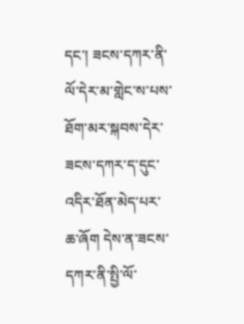དང་། ཟངས་དཀར་ནི་ལོ་དེར་མ་གླེང་ས་པས་ཐོག་མར་སྐབས་དེར་ཟངས་དཀར་ད་དུང་འདིར་ཐོན་མེད་པར་ཆ་ཞོག དེས་ན་ཟངས་དཀར་ནི་སྤྱི་ལོ་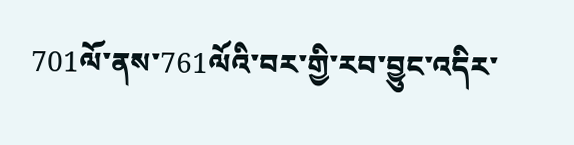701ལོ་ནས་761ལོའི་བར་གྱི་རབ་བྱུང་འདིར་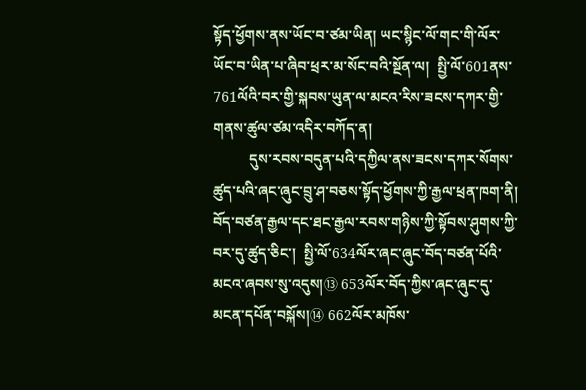སྟོད་ཕྱོགས་ནས་ཡོང་བ་ཙམ་ཡིན། ཡང་སྙིང་ལོ་གང་གི་ལོར་ཡོང་བ་ཡིན་པ་ཞིབ་ཕྲར་མ་སོང་བའི་སྔོན་ལ།  སྤྱི་ལོ་601ནས་761ལོའི་བར་གྱི་སྐབས་ཡུན་ལ་མངའ་རིས་ཟངས་དཀར་གྱི་གནས་ཚུལ་ཙམ་འདིར་བཀོད་ན།
          དུས་རབས་བདུན་པའི་དཀྱིལ་ནས་ཟངས་དཀར་སོགས་ཚུད་པའི་ཞང་ཞུང་བྲུ་ཤ་བཅས་སྟོད་ཕྱོགས་ཀྱི་རྒྱལ་ཕྲན་ཁག་ནི། བོད་བཙན་རྒྱལ་དང་ཐང་རྒྱལ་རབས་གཉིས་ཀྱི་སྟོབས་ཤུགས་ཀྱི་བར་དུ་ཚུད་ཅིང་།  སྤྱི་ལོ་634ལོར་ཞང་ཞུང་བོད་བཙན་པོའི་མངའ་ཞབས་སུ་འདུས།⑬ 653ལོར་བོད་ཀྱིས་ཞང་ཞུང་དུ་མངན་དཔོན་བསྐོས།⑭ 662ལོར་མཁོས་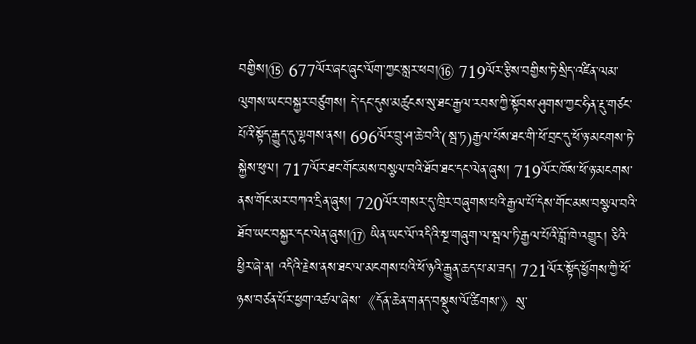བགྱིས།⑮ 677ལོར་ཞང་ཞུང་ལོག་ཀྱང་སླར་ཕབ།⑯ 719ལོར་རྩིས་བགྱིས་ཏེ་སྲིད་འཛིན་ལམ་ལུགས་ཡང་བསྐྱར་བཙུགས། དེ་དང་དུས་མཚུངས་སུ་ཐང་རྒྱལ་རབས་ཀྱི་སྟོབས་ཤུགས་ཀྱང་ཧིན་རྡུ་གཙང་པོའི་སྟོད་རྒྱུད་དུ་ལྷགས་ནས། 696ལོར་བྲུ་ཤ་ཆེ་བའི་(སྦ་ཏ)རྒྱལ་པོས་ཐང་གི་ཕོ་བྲང་དུ་ཕོ་ཉ་མངགས་ཏེ་སྐྱེས་ཕུལ། 717ལོར་ཐང་གོང་མས་བསྩལ་བའི་ཐོབ་ཐང་དང་ལེན་ཞུས། 719ལོར་ཁོས་ཕོ་ཉ་མངགས་ནས་གོང་མར་བཀའ་དྲིན་ཞུས། 720ལོར་གསར་དུ་ཁྲིར་བཞུགས་པའི་རྒྱལ་པོ་དེས་གོང་མས་བསྩལ་བའི་ཐོབ་ཡང་བསྐྱར་དང་ལེན་ཞུས།⑰ ཡིན་ཡང་ལོ་འདིའི་སྔ་གཞུག་ལ་སྦལ་ཏི་རྒྱལ་པོའི་བློ་ཁེ་འགྱུར། ཅིའི་ཕྱིར་ཞེ་ན། འདིའི་རྗེས་ནས་ཐང་ལ་མངགས་པའི་ཕོ་ཉའི་རྒྱུན་ཆད་པ་མ་ཟད། 721ལོར་སྟོད་ཕྱོགས་ཀྱི་ཕོ་ཉས་བཙན་པོར་ཕྱག་འཚལ་ཞེས་《དོན་ཆེན་གནད་བསྡུས་ལོ་ཚིགས་》སུ་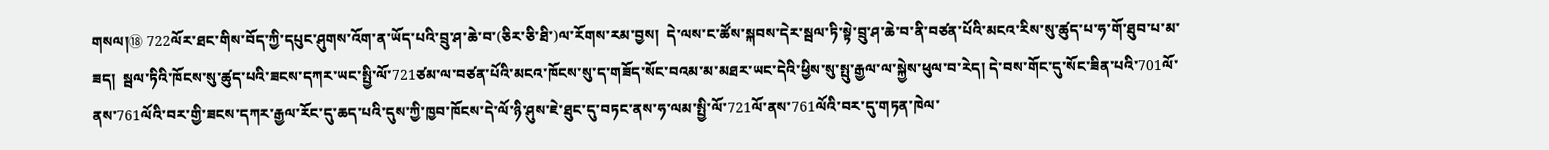གསལ།⑱ 722ལོར་ཐང་གིས་བོད་ཀྱི་དཔུང་ཤུགས་འོག་ན་ཡོད་པའི་བྲུ་ཤ་ཆེ་བ་(ཅིར་ཅི་ཐི་)ལ་རོགས་རམ་བྱས།  དེ་ལས་ང་ཚོས་སྐབས་དེར་སྦལ་ཏི་སྟེ་བྲུ་ཤ་ཆེ་བ་ནི་བཙན་པོའི་མངའ་རིས་སུ་ཚུད་པ་ཧ་གོ་ཐུབ་པ་མ་ཟད།  སྦལ་ཏིའི་ཁོངས་སུ་ཚུད་པའི་ཟངས་དཀར་ཡང་སྤྱི་ལོ་721ཙམ་ལ་བཙན་པོའི་མངའ་ཁོངས་སུ་ད་གཟོད་སོང་བའམ་མ་མཐར་ཡང་དེའི་ཕྱིས་སུ་སྤུ་རྒྱལ་ལ་སྐྱེས་ཕུལ་བ་རེད། དེ་བས་གོང་དུ་སོང་ཟིན་པའི་701ལོ་ནས་761ལོའི་བར་གྱི་ཟངས་དཀར་རྒྱལ་རོང་དུ་ཆད་པའི་དུས་ཀྱི་ཁྱབ་ཁོངས་དེ་ལོ་ཉི་ཤུས་ཇེ་ཐུང་དུ་བཏང་ནས་ཧ་ལམ་སྤྱི་ལོ་721ལོ་ནས་761ལོའི་བར་དུ་གཏན་ཁེལ་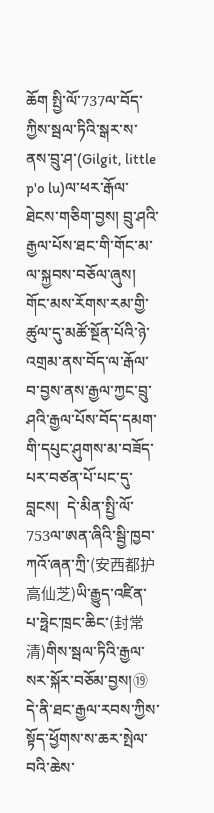ཆོག སྤྱི་ལོ་737ལ་བོད་ཀྱིས་སྦལ་ཏིའི་སྒར་ས་ནས་བྲུ་ཤ་(Gilgit, little p'o lu)ལ་ཕར་རྒོལ་ཐེངས་གཅིག་བྱས། བྲུ་ཤའི་རྒྱལ་པོས་ཐང་གི་གོང་མ་ལ་སྐྱབས་བཅོལ་ཞུས། གོང་མས་རོགས་རམ་གྱི་ཚུལ་དུ་མཚོ་སྔོན་པོའི་ཉེ་འགྲམ་ནས་བོད་ལ་རྒོལ་བ་བྱས་ནས་རྒྱལ་ཀྱང་བྲུ་ཤའི་རྒྱལ་པོས་བོད་དམག་གི་དཔུང་ཤུགས་མ་བཟོད་པར་བཙན་པོ་པང་དུ་བླངས།  དེ་མིན་སྤྱི་ལོ་753ལ་ཨན་ཞིའི་སྦྱི་ཁྱབ་ཀའོ་ཞན་ཀྲི་(安西都护高仙芝)ཡི་རྒྱུད་འཛིན་པ་ཧྥེང་ཁྲང་ཆིང་(封常清)གིས་སྦལ་ཏིའི་རྒྱལ་སར་སྐོར་བཅོམ་བྱས།⑲ དེ་ནི་ཐང་རྒྱལ་རབས་ཀྱིས་སྟོད་ཕྱོགས་ས་ཆར་སྤེལ་བའི་ཆེས་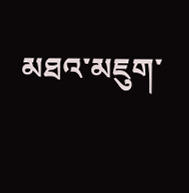མཐའ་མཇུག་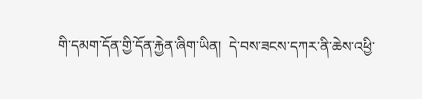གི་དམག་དོན་གྱི་དོན་རྐྱེན་ཞིག་ཡིན།  དེ་བས་ཟངས་དཀར་ནི་ཆེས་འཕྱི་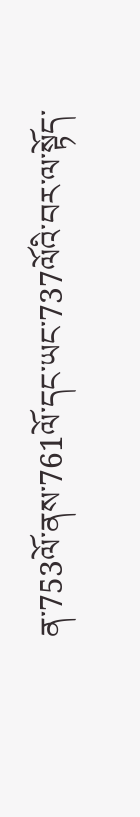ན་753ལོ་ནས་761ལོ་དང་ཡང་737ལོའི་བར་ལ་སྟོད་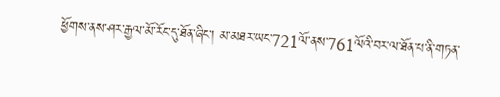ཕྱོགས་ནས་ཤར་རྒྱལ་མོ་རོང་དུ་ཐོན་ཞིང་། མ་མཐར་ཡང་721ལོ་ནས་761ལོའི་བར་ལ་ཐོན་པ་ནི་གཏན་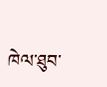ཁེལ་ཐུབ་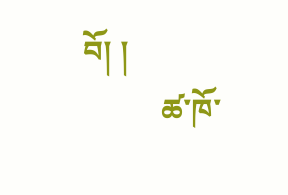བོ། །
          ཚ་ཁོ་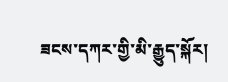ཟངས་དཀར་གྱི་མི་རྒྱུད་སྐོར།